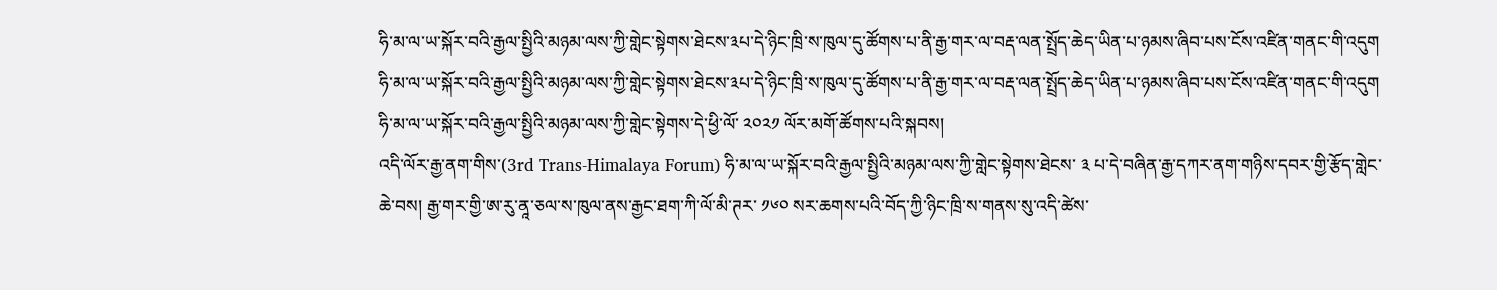ཧི་མ་ལ་ཡ་སྐོར་བའི་རྒྱལ་སྤྱིའི་མཉམ་ལས་ཀྱི་གླེང་སྟེགས་ཐེངས་༣པ་དེ་ཉིང་ཁྲི་ས་ཁུལ་དུ་ཚོགས་པ་ནི་རྒྱ་གར་ལ་བརྡ་ལན་སྤྲོད་ཆེད་ཡིན་པ་ཉམས་ཞིབ་པས་ངོས་འཛིན་གནང་གི་འདུག
ཧི་མ་ལ་ཡ་སྐོར་བའི་རྒྱལ་སྤྱིའི་མཉམ་ལས་ཀྱི་གླེང་སྟེགས་ཐེངས་༣པ་དེ་ཉིང་ཁྲི་ས་ཁུལ་དུ་ཚོགས་པ་ནི་རྒྱ་གར་ལ་བརྡ་ལན་སྤྲོད་ཆེད་ཡིན་པ་ཉམས་ཞིབ་པས་ངོས་འཛིན་གནང་གི་འདུག ཧི་མ་ལ་ཡ་སྐོར་བའི་རྒྱལ་སྤྱིའི་མཉམ་ལས་ཀྱི་གླེང་སྟེགས་དེ་ཕྱི་ལོ་ ༢༠༢༡ ལོར་མགོ་ཚོགས་པའི་སྐབས།
འདི་ལོར་རྒྱ་ནག་གིས་(3rd Trans-Himalaya Forum) ཧི་མ་ལ་ཡ་སྐོར་བའི་རྒྱལ་སྤྱིའི་མཉམ་ལས་ཀྱི་གླེང་སྟེགས་ཐེངས་ ༣ པ་དེ་བཞིན་རྒྱ་དཀར་ནག་གཉིས་དབར་གྱི་རྩོད་གླེང་ཆེ་བས། རྒྱ་གར་གྱི་ཨ་རུ་ནཱ་ཅལ་ས་ཁུལ་ནས་རྒྱང་ཐག་ཀི་ལོ་མི་ཊར་ ༡༦༠ སར་ཆགས་པའི་བོད་ཀྱི་ཉིང་ཁྲི་ས་གནས་སུ་འདི་ཚེས་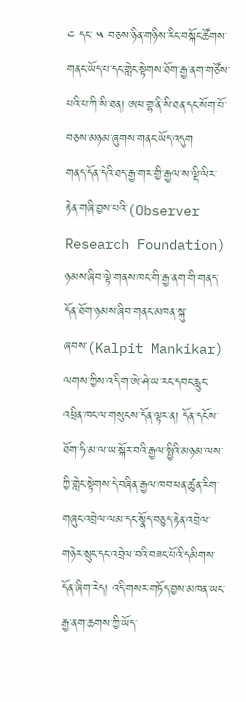༤ དང་ ༥ བཅས་ཉིན་གཉིས་རིང་བསྐོང་ཚོགས་གནང་ཡོད་པ་དང་གླེང་སྟེགས་ཐོག་རྒྱ་ནག་གཙོས་པའི་པ་ཀི་སི་ཐན། ཨཕ་གྷ་ནི་སི་ཐན་དང་སོག་པོ་བཅས་མཉམ་ཞུགས་གནང་ཡོད་འདུག
གནད་དོན་དེའི་ཐད་རྒྱ་གར་གྱི་རྒྱལ་ས་ལྡི་ལིར་རྟེན་གཞི་བྱས་པའི་(Observer Research Foundation) ཉམས་ཞིབ་ལྟེ་གནས་ཁང་གི་རྒྱ་ནག་གི་གནད་དོན་ཐོག་ཉམས་ཞིབ་གནང་མཁན་སྐུ་ཞབས་(Kalpit Mankikar) ལགས་ཀྱིས་འདི་ག་ཨེ་ཤེ་ཡ་རང་དབང་རླུང་འཕྲིན་ཁང་ལ་གསུངས་དོན་ལྟར་ན། དོན་དངོས་ཐོག་ཧི་མ་ལ་ཡ་སྐོར་བའི་རྒྱལ་སྤྱིའི་མཉམ་ལས་ཀྱི་གླེང་སྟེགས་དེ་བཞིན་རྒྱལ་ཁབ་ཕན་ཚུན་རིག་གཞུང་འབྲེལ་ལམ་དང་སྣོད་བཅུད་རྟེན་འབྲེལ་གཉེར་སྲུང་དང་འབྲེལ་བའི་བཟང་པོའི་དམིགས་དོན་ཞིག་རེད། འདི་གསར་གཏོད་བྱས་མཁན་ཡང་རྒྱ་ནག་ཆགས་ཀྱི་ཡོད་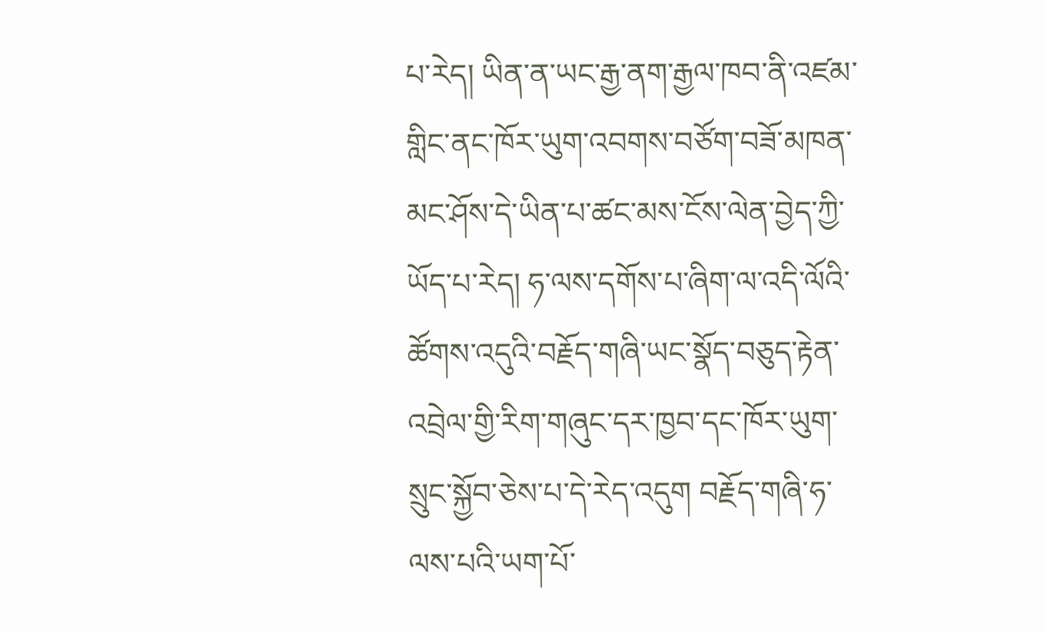པ་རེད། ཡིན་ན་ཡང་རྒྱ་ནག་རྒྱལ་ཁབ་ནི་འཛམ་གླིང་ནང་ཁོར་ཡུག་འབགས་བཙོག་བཟོ་མཁན་མང་ཤོས་དེ་ཡིན་པ་ཚང་མས་ངོས་ལེན་བྱེད་ཀྱི་ཡོད་པ་རེད། ཧ་ལས་དགོས་པ་ཞིག་ལ་འདི་ལོའི་ཚོགས་འདུའི་བརྗོད་གཞི་ཡང་སྣོད་བཅུད་རྟེན་འབྲེལ་གྱི་རིག་གཞུང་དར་ཁྱབ་དང་ཁོར་ཡུག་སྲུང་སྐྱོབ་ཅེས་པ་དེ་རེད་འདུག བརྗོད་གཞི་ཧ་ལས་པའི་ཡག་པོ་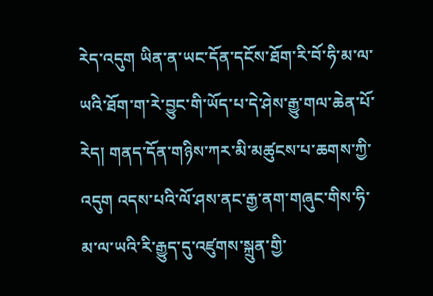རེད་འདུག ཡིན་ན་ཡང་དོན་དངོས་ཐོག་རི་བོ་ཧི་མ་ལ་ཡའི་ཐོག་ག་རེ་བྱུང་གི་ཡོད་པ་དེ་ཤེས་རྒྱུ་གལ་ཆེན་པོ་རེད། གནད་དོན་གཉིས་ཀར་མི་མཚུངས་པ་ཆགས་ཀྱི་འདུག འདས་པའི་ལོ་ཤས་ནང་རྒྱ་ནག་གཞུང་གིས་ཧི་མ་ལ་ཡའི་རི་རྒྱུད་དུ་འཛུགས་སྐྲུན་གྱི་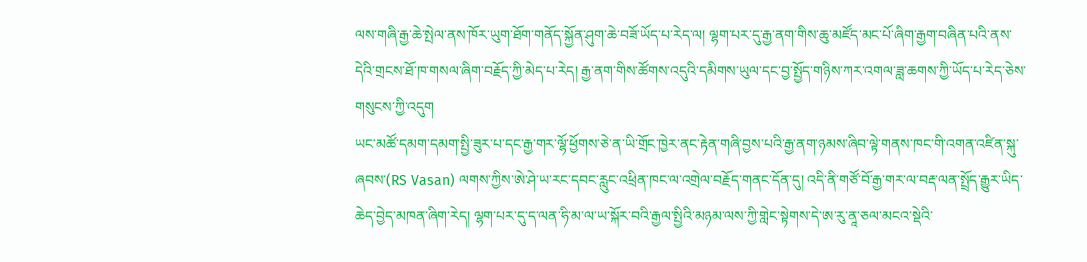ལས་གཞི་རྒྱ་ཆེ་སྤེལ་ནས་ཁོར་ཡུག་ཐོག་གནོད་སྐྱོན་ཤུག་ཆེ་བཟོ་ཡོད་པ་རེད་ལ། ལྷག་པར་དུ་རྒྱ་ནག་གིས་ཆུ་མཛོད་མང་པོ་ཞིག་རྒྱག་བཞིན་པའི་ནས་དེའི་གྲངས་ཐོ་ཁ་གསལ་ཞིག་བརྗོད་ཀྱི་མེད་པ་རེད། རྒྱ་ནག་གིས་ཚོགས་འདུའི་དམིགས་ཡུལ་དང་བྱ་སྤྱོད་གཉིས་ཀར་འགལ་ཟླ་ཆགས་ཀྱི་ཡོད་པ་རེད་ཅེས་གསུངས་ཀྱི་འདུག
ཡང་མཚོ་དམག་དམག་སྤྱི་ཟུར་པ་དང་རྒྱ་གར་ལྷོ་ཕྱོགས་ཅེ་ན་ཡི་གྲོང་ཁྱེར་ནང་རྟེན་གཞི་བྱས་པའི་རྒྱ་ནག་ཉམས་ཞིབ་ལྟེ་གནས་ཁང་གི་འགན་འཛིན་སྐུ་ཞབས་(RS Vasan) ལགས་ཀྱིས་ཨེ་ཤེ་ཡ་རང་དབང་རླུང་འཕྲིན་ཁང་ལ་འགྲེལ་བརྗོད་གནང་དོན་དུ། འདི་ནི་གཙོ་བོ་རྒྱ་གར་ལ་བརྡ་ལན་སྤྲོད་རྒྱུར་ཡིད་ཆེད་བྱེད་མཁན་ཞིག་རེད། ལྷག་པར་དུ་ད་ལན་ཧི་མ་ལ་ཡ་སྐོར་བའི་རྒྱལ་སྤྱིའི་མཉམ་ལས་ཀྱི་གླེང་སྟེགས་དེ་ཨ་རུ་ནཱ་ཅལ་མངའ་སྡེའི་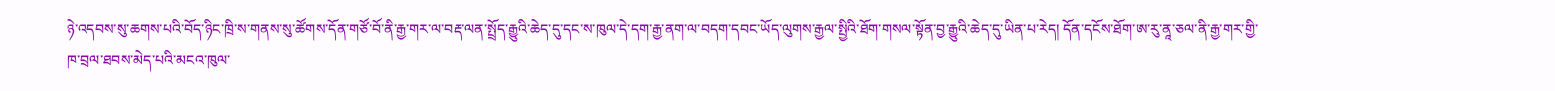ཉེ་འདབས་སུ་ཆགས་པའི་བོད་ཉིང་ཁྲི་ས་གནས་སུ་ཚོགས་དོན་གཙོ་བོ་ནི་རྒྱ་གར་ལ་བརྡ་ལན་སྤྲོད་རྒྱུའི་ཆེད་དུ་དང་ས་ཁུལ་དེ་དག་རྒྱ་ནག་ལ་བདག་དབང་ཡོད་ལུགས་རྒྱལ་སྤྱིའི་ཐོག་གསལ་སྟོན་བྱ་རྒྱུའི་ཆེད་དུ་ཡིན་པ་རེད། དོན་དངོས་ཐོག་ཨ་རུ་ནཱ་ཅལ་ནི་རྒྱ་གར་གྱི་ཁ་བྲལ་ཐབས་མེད་པའི་མངའ་ཁུལ་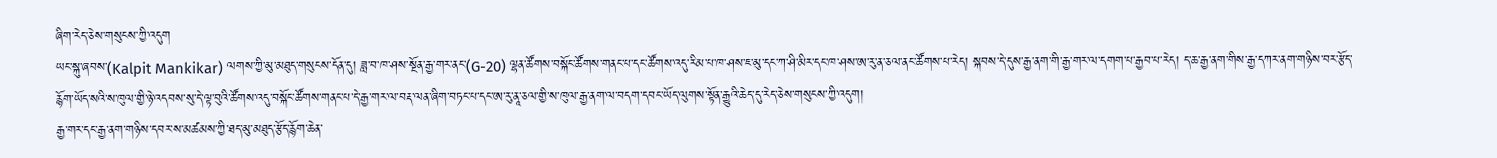ཞིག་རེད་ཅེས་གསུངས་ཀྱི་འདུག
ཡང་སྐུ་ཞབས་(Kalpit Mankikar) ལགས་ཀྱི་མུ་མཐུད་གསུངས་དོན་དུ། ཟླ་བ་ཁ་ཤས་སྔོན་རྒྱ་གར་ནང་(G-20) ལྷན་ཚོགས་བསྐོང་ཚོགས་གནང་པ་དང་ཚོགས་འདུ་རིམ་པ་ཁ་ཤས་ཇ་མུ་དང་ཀ་ཤི་མིར་དང་ཁ་ཤས་ཨ་རུ་ན་ཅལ་ནང་ཚོགས་པ་རེད། སྐབས་དེ་དུས་རྒྱ་ནག་གི་རྒྱ་གར་ལ་དགག་པ་རྒྱབ་པ་རེད། ད་ཆ་རྒྱ་ནག་གིས་རྒྱ་དཀར་ནག་གཉིས་བར་རྩོད་རྙོག་ཡོད་སའི་ས་ཁུལ་གྱི་ཉེ་འདབས་སུ་དེ་ལྟ་བུའི་ཚོགས་འདུ་བསྐོང་ཚོགས་གནང་པ་དེ་རྒྱ་གར་ལ་བརྡ་ལན་ཞིག་བཏང་པ་དང་ཨ་རུ་ནཱ་ཅལ་གྱི་ས་ཁུལ་རྒྱ་ནག་ལ་བདག་དབང་ཡོད་ལུགས་སྟོན་རྒྱུའི་ཆེད་དུ་རེད་ཅེས་གསུངས་ཀྱི་འདུག།
རྒྱ་གར་དང་རྒྱ་ནག་གཉིས་དབར་ས་མཚམས་ཀྱི་ཐད་མུ་མཐུད་རྩོད་རྙོག་ཆེན་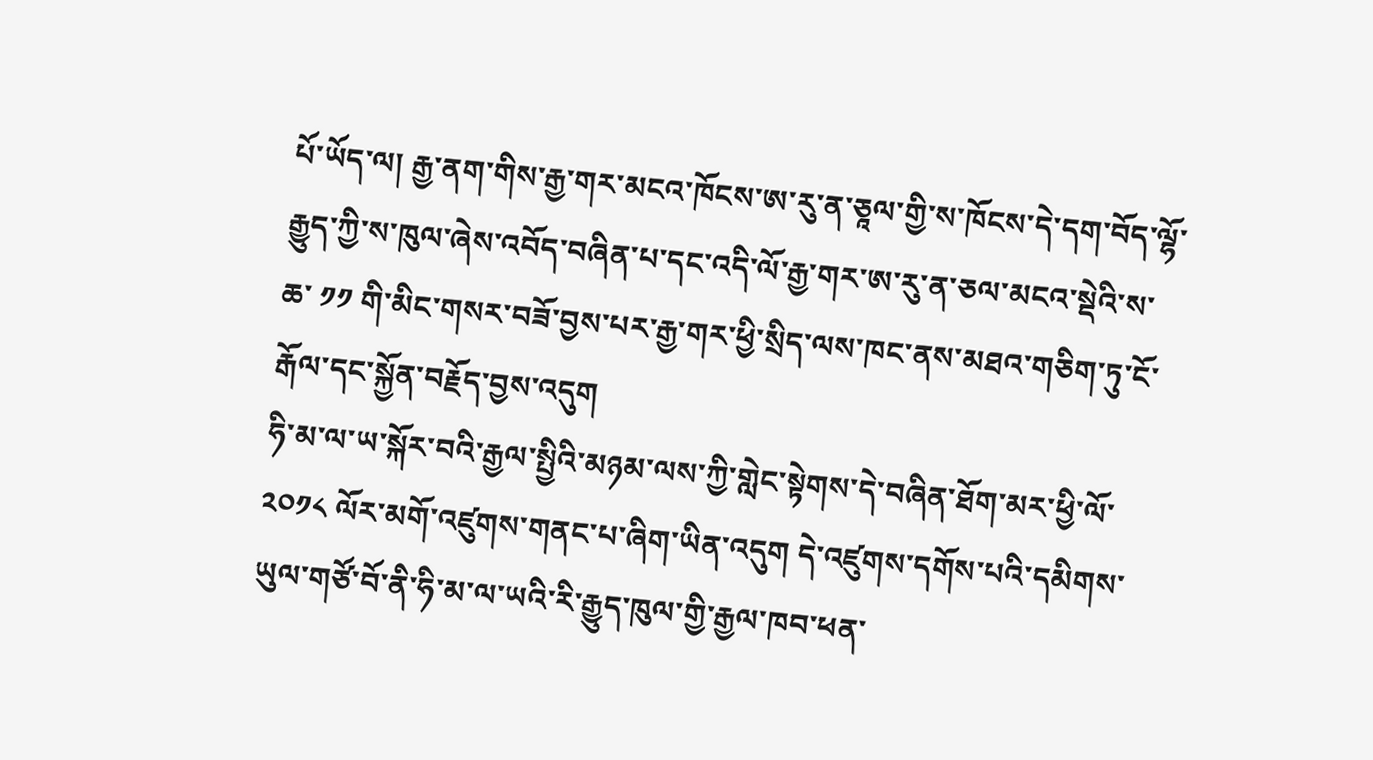པོ་ཡོད་ལ། རྒྱ་ནག་གིས་རྒྱ་གར་མངའ་ཁོངས་ཨ་རུ་ན་ཅཱལ་གྱི་ས་ཁོངས་དེ་དག་བོད་ལྷོ་རྒྱུད་ཀྱི་ས་ཁུལ་ཞེས་འབོད་བཞིན་པ་དང་འདི་ལོ་རྒྱ་གར་ཨ་རུ་ན་ཅལ་མངའ་སྡེའི་ས་ཆ་ ༡༡ གི་མིང་གསར་བཟོ་བྱས་པར་རྒྱ་གར་ཕྱི་སྲིད་ལས་ཁང་ནས་མཐའ་གཅིག་ཏུ་ངོ་རྒོལ་དང་སྐྱོན་བརྗོད་བྱས་འདུག
ཧི་མ་ལ་ཡ་སྐོར་བའི་རྒྱལ་སྤྱིའི་མཉམ་ལས་ཀྱི་གླེང་སྟེགས་དེ་བཞིན་ཐོག་མར་ཕྱི་ལོ་ ༢༠༡༨ ལོར་མགོ་འཛུགས་གནང་པ་ཞིག་ཡིན་འདུག དེ་འཛུགས་དགོས་པའི་དམིགས་ཡུལ་གཙོ་བོ་ནི་ཧི་མ་ལ་ཡའི་རི་རྒྱུད་ཁུལ་གྱི་རྒྱལ་ཁབ་ཕན་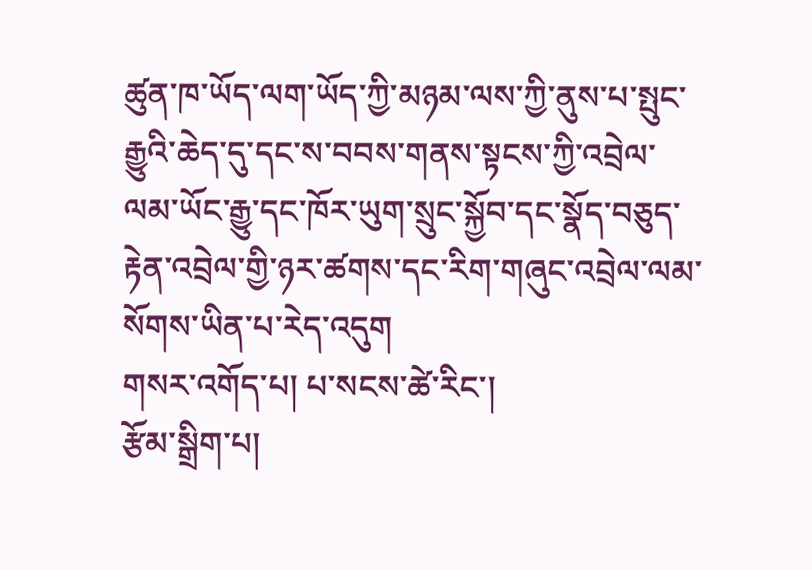ཚུན་ཁ་ཡོད་ལག་ཡོད་ཀྱི་མཉམ་ལས་ཀྱི་ནུས་པ་སྤུང་རྒྱུའི་ཆེད་དུ་དང་ས་བབས་གནས་སྟངས་ཀྱི་འབྲེལ་ལམ་ཡོང་རྒྱུ་དང་ཁོར་ཡུག་སྲུང་སྐྱོབ་དང་སྣོད་བཅུད་རྟེན་འབྲེལ་གྱི་ཉར་ཚགས་དང་རིག་གཞུང་འབྲེལ་ལམ་སོགས་ཡིན་པ་རེད་འདུག
གསར་འགོད་པ། པ་སངས་ཚེ་རིང་།
རྩོམ་སྒྲིག་པ།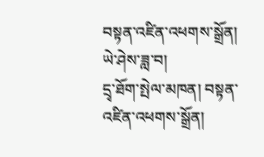བསྟན་འཛིན་འཕགས་སྒྲོན། ཡེ་ཤེས་ཟླ་བ།
དྲྭ་ཐོག་སྤེལ་མཁན། བསྟན་འཛིན་འཕགས་སྒྲོན།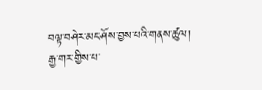བལྟ་བཤེར་མང་ཤོས་བྱས་པའི་གནས་ཚུལ།
རྒྱ་གར་གྱིས་པ་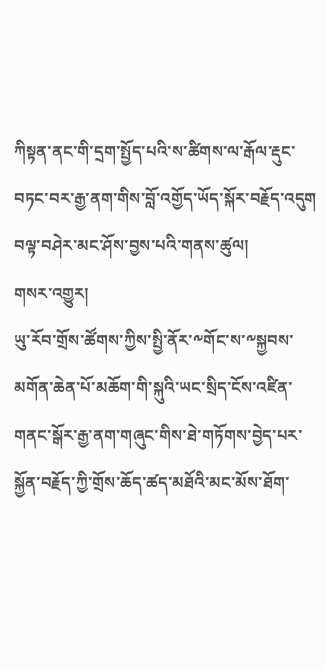ཀིསྟན་ནང་གི་དྲག་སྤྱོད་པའི་ས་ཚིགས་ལ་རྒོལ་རྡུང་བཏང་བར་རྒྱ་ནག་གིས་བློ་འགྱོད་ཡོད་སྐོར་བརྗོད་འདུག
བལྟ་བཤེར་མང་ཤོས་བྱས་པའི་གནས་ཚུལ།
གསར་འགྱུར།
ཡུ་རོབ་གྲོས་ཚོགས་ཀྱིས་སྤྱི་ནོར་༸གོང་ས་༸སྐྱབས་མགོན་ཆེན་པོ་མཆོག་གི་སྐུའི་ཡང་སྲིད་ངོས་འཛིན་གནང་སྒོར་རྒྱ་ནག་གཞུང་གིས་ཐེ་གཏོགས་བྱེད་པར་སྐྱོན་བརྗོད་ཀྱི་གྲོས་ཆོད་ཚད་མཐོའི་མང་མོས་ཐོག་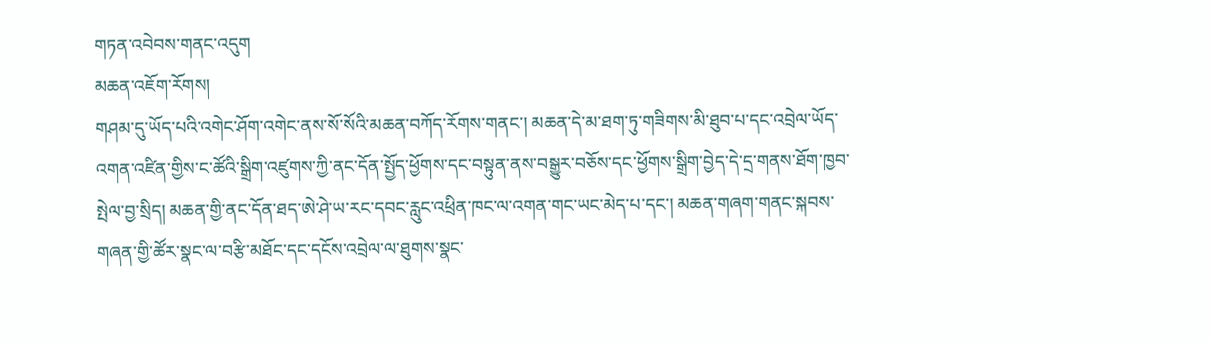གཏན་འབེབས་གནང་འདུག
མཆན་འཇོག་རོགས།
གཤམ་དུ་ཡོད་པའི་འགེང་ཤོག་འགེང་ནས་སོ་སོའི་མཆན་བཀོད་རོགས་གནང་། མཆན་དེ་མ་ཐག་ཏུ་གཟིགས་མི་ཐུབ་པ་དང་འབྲེལ་ཡོད་འགན་འཛིན་གྱིས་ང་ཚོའི་སྒྲིག་འཛུགས་ཀྱི་ནང་དོན་སྤྱོད་ཕྱོགས་དང་བསྟུན་ནས་བསྒྱུར་བཅོས་དང་ཕྱོགས་སྒྲིག་བྱེད་དེ་དྲ་གནས་ཐོག་ཁྱབ་སྤེལ་བྱ་སྲིད། མཆན་གྱི་ནང་དོན་ཐད་ཨེ་ཤེ་ཡ་རང་དབང་རླུང་འཕྲིན་ཁང་ལ་འགན་གང་ཡང་མེད་པ་དང་། མཆན་གཞག་གནང་སྐབས་གཞན་གྱི་ཚོར་སྣང་ལ་བརྩི་མཐོང་དང་དངོས་འབྲེལ་ལ་ཐུགས་སྣང་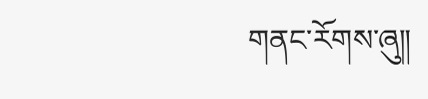གནང་རོགས་ཞུ༎